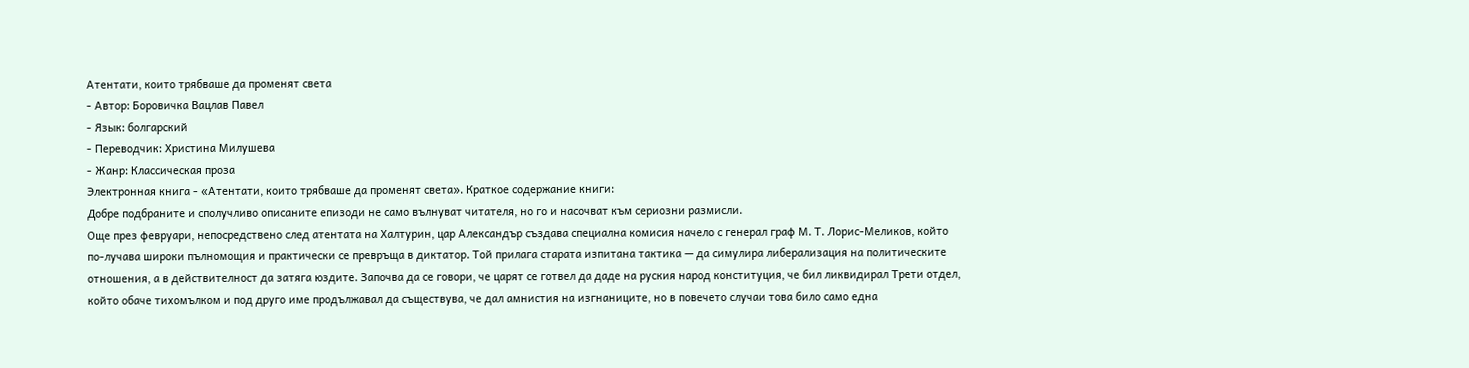Атентати, които трябваше да променят света
- Автор: Боровичка Вацлав Павел
- Язык: болгарский
- Переводчик: Христина Милушева
- Жанр: Классическая проза
Электронная книга - «Атентати, които трябваше да променят света». Краткое содержание книги:
Добре подбраните и сполучливо описаните епизоди не само вълнуват читателя, но го и насочват към сериозни размисли.
Още през февруари, непосредствено след атентата на Халтурин, цар Александър създава специална комисия начело с генерал граф М. Т. Лорис-Меликов, който по-лучава широки пълномощия и практически се превръща в диктатор. Той прилага старата изпитана тактика — да симулира либерализация на политическите отношения, а в действителност да затяга юздите. Започва да се говори, че царят се готвел да даде на руския народ конституция, че бил ликвидирал Трети отдел, който обаче тихомълком и под друго име продължавал да съществува, че дал амнистия на изгнаниците, но в повечето случаи това било само една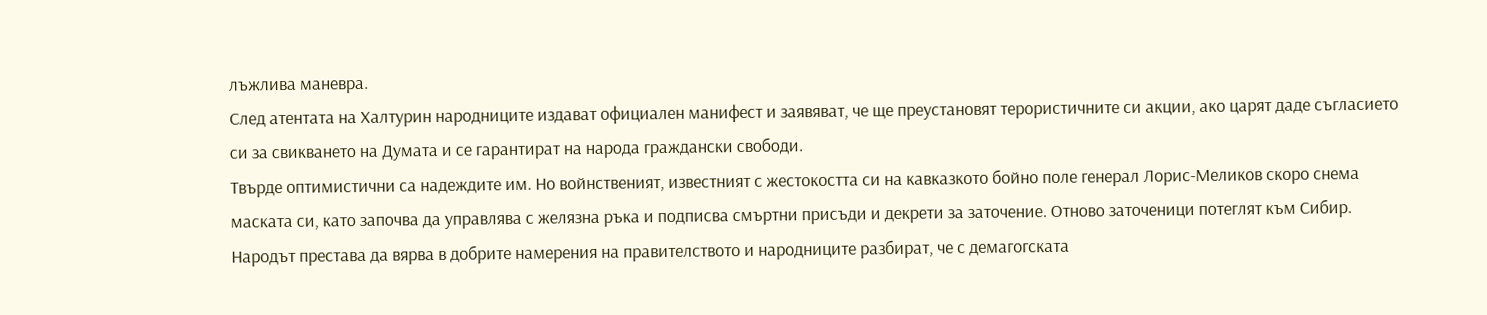лъжлива маневра.
След атентата на Халтурин народниците издават официален манифест и заявяват, че ще преустановят терористичните си акции, ако царят даде съгласието си за свикването на Думата и се гарантират на народа граждански свободи.
Твърде оптимистични са надеждите им. Но войнственият, известният с жестокостта си на кавказкото бойно поле генерал Лорис-Меликов скоро снема маската си, като започва да управлява с желязна ръка и подписва смъртни присъди и декрети за заточение. Отново заточеници потеглят към Сибир.
Народът престава да вярва в добрите намерения на правителството и народниците разбират, че с демагогската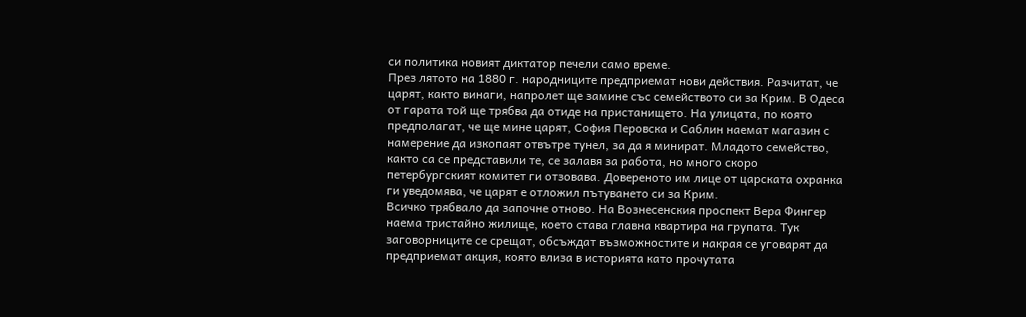си политика новият диктатор печели само време.
През лятото на 1880 г. народниците предприемат нови действия. Разчитат, че царят, както винаги, напролет ще замине със семейството си за Крим. В Одеса от гарата той ще трябва да отиде на пристанището. На улицата, по която предполагат, че ще мине царят, София Перовска и Саблин наемат магазин с намерение да изкопаят отвътре тунел, за да я минират. Младото семейство, както са се представили те, се залавя за работа, но много скоро петербургският комитет ги отзовава. Довереното им лице от царската охранка ги уведомява, че царят е отложил пътуването си за Крим.
Всичко трябвало да започне отново. На Вознесенския проспект Вера Фингер наема тристайно жилище, което става главна квартира на групата. Тук заговорниците се срещат, обсъждат възможностите и накрая се уговарят да предприемат акция, която влиза в историята като прочутата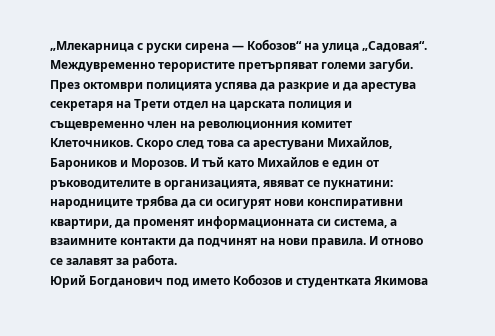„Млекарница с руски сирена — Кобозов“ на улица „Садовая“.
Междувременно терористите претърпяват големи загуби. През октомври полицията успява да разкрие и да арестува секретаря на Трети отдел на царската полиция и същевременно член на революционния комитет Клеточников. Скоро след това са арестувани Михайлов, Бароников и Морозов. И тъй като Михайлов е един от ръководителите в организацията, явяват се пукнатини: народниците трябва да си осигурят нови конспиративни квартири, да променят информационната си система, а взаимните контакти да подчинят на нови правила. И отново се залавят за работа.
Юрий Богданович под името Кобозов и студентката Якимова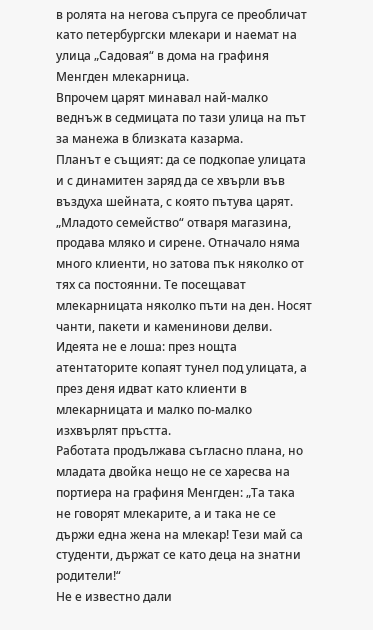в ролята на негова съпруга се преобличат като петербургски млекари и наемат на улица „Садовая“ в дома на графиня Менгден млекарница.
Впрочем царят минавал най-малко веднъж в седмицата по тази улица на път за манежа в близката казарма.
Планът е същият: да се подкопае улицата и с динамитен заряд да се хвърли във въздуха шейната, с която пътува царят.
„Младото семейство“ отваря магазина, продава мляко и сирене. Отначало няма много клиенти, но затова пък няколко от тях са постоянни. Те посещават млекарницата няколко пъти на ден. Носят чанти, пакети и каменинови делви. Идеята не е лоша: през нощта атентаторите копаят тунел под улицата, а през деня идват като клиенти в млекарницата и малко по-малко изхвърлят пръстта.
Работата продължава съгласно плана, но младата двойка нещо не се харесва на портиера на графиня Менгден: „Та така не говорят млекарите, а и така не се държи една жена на млекар! Тези май са студенти, държат се като деца на знатни родители!“
Не е известно дали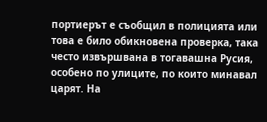портиерът е съобщил в полицията или това е било обикновена проверка, така често извършвана в тогавашна Русия, особено по улиците, по които минавал царят. На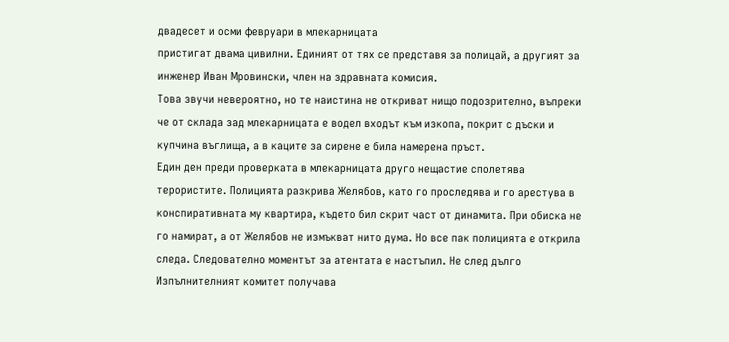двадесет и осми февруари в млекарницата
пристигат двама цивилни. Единият от тях се представя за полицай, а другият за инженер Иван Мровински, член на здравната комисия.
Това звучи невероятно, но те наистина не откриват нищо подозрително, въпреки че от склада зад млекарницата е водел входът към изкопа, покрит с дъски и купчина въглища, а в каците за сирене е била намерена пръст.
Един ден преди проверката в млекарницата друго нещастие сполетява терористите. Полицията разкрива Желябов, като го проследява и го арестува в конспиративната му квартира, където бил скрит част от динамита. При обиска не го намират, а от Желябов не измъкват нито дума. Но все пак полицията е открила следа. Следователно моментът за атентата е настъпил. Не след дълго Изпълнителният комитет получава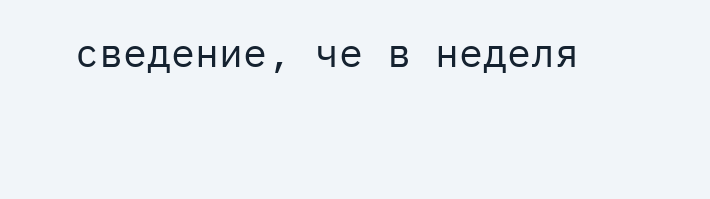сведение, че в неделя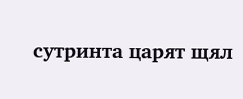сутринта царят щял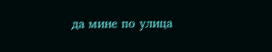да мине по улица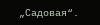„Садовая“.